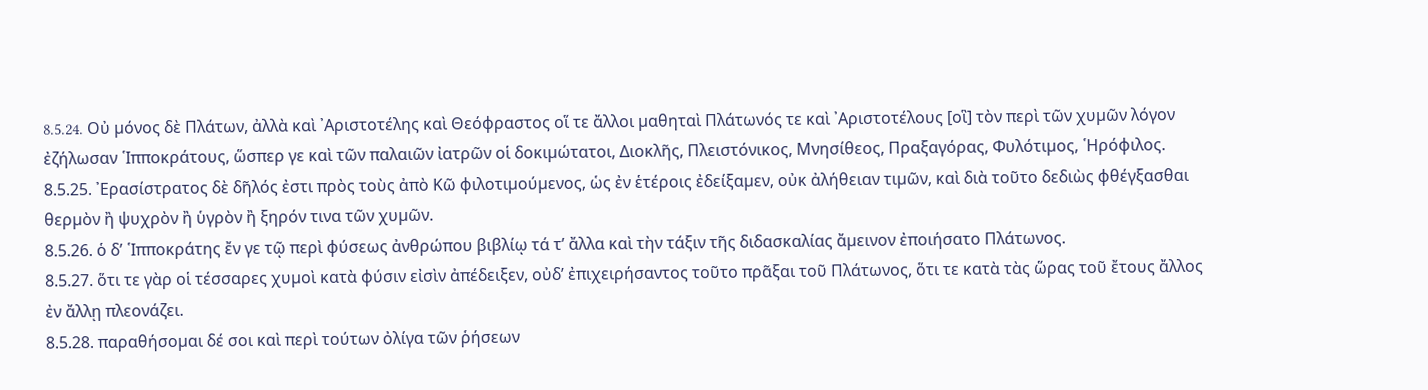8.5.24. Oὐ µόνος δὲ Πλάτων, ἀλλὰ καὶ ᾿Αριστοτέλης καὶ Θεόφραστος οἵ τε ἄλλοι µαθηταὶ Πλάτωνός τε καὶ ᾿Αριστοτέλους [οἳ] τὸν περὶ τῶν χυµῶν λόγον ἐζήλωσαν ῾Ιπποκράτους, ὥσπερ γε καὶ τῶν παλαιῶν ἰατρῶν οἱ δοκιµώτατοι, Διοκλῆς, Πλειστόνικος, Μνησίθεος, Πραξαγόρας, Φυλότιµος, ῾Ηρόφιλος.
8.5.25. ᾿Ερασίστρατος δὲ δῆλός ἐστι πρὸς τοὺς ἀπὸ Κῶ φιλοτιµούµενος, ὡς ἐν ἑτέροις ἐδείξαµεν, οὐκ ἀλήθειαν τιµῶν, καὶ διὰ τοῦτο δεδιὼς φθέγξασθαι θερµὸν ἢ ψυχρὸν ἢ ὑγρὸν ἢ ξηρόν τινα τῶν χυµῶν.
8.5.26. ὁ δ’ ῾Ιπποκράτης ἔν γε τῷ περὶ φύσεως ἀνθρώπου βιβλίῳ τά τ’ ἄλλα καὶ τὴν τάξιν τῆς διδασκαλίας ἄµεινον ἐποιήσατο Πλάτωνος.
8.5.27. ὅτι τε γὰρ οἱ τέσσαρες χυµοὶ κατὰ φύσιν εἰσὶν ἀπέδειξεν, οὐδ’ ἐπιχειρήσαντος τοῦτο πρᾶξαι τοῦ Πλάτωνος, ὅτι τε κατὰ τὰς ὥρας τοῦ ἔτους ἄλλος ἐν ἄλλῃ πλεονάζει.
8.5.28. παραθήσοµαι δέ σοι καὶ περὶ τούτων ὀλίγα τῶν ῥήσεων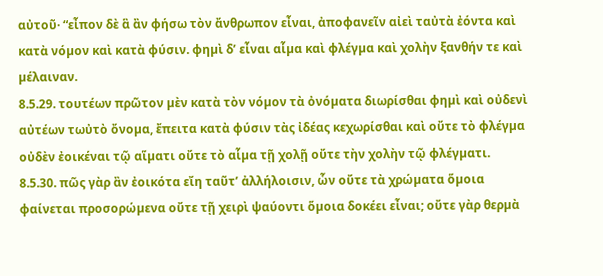αὐτοῦ· “εἶπον δὲ ἃ ἂν φήσω τὸν ἄνθρωπον εἶναι, ἀποφανεῖν αἰεὶ ταὐτὰ ἐόντα καὶ κατὰ νόµον καὶ κατὰ φύσιν. φηµὶ δ’ εἶναι αἷµα καὶ φλέγµα καὶ χολὴν ξανθήν τε καὶ µέλαιναν.
8.5.29. τουτέων πρῶτον µὲν κατὰ τὸν νόµον τὰ ὀνόµατα διωρίσθαι φηµὶ καὶ οὐδενὶ αὐτέων τωὐτὸ ὄνοµα, ἔπειτα κατὰ φύσιν τὰς ἰδέας κεχωρίσθαι καὶ οὔτε τὸ φλέγµα οὐδὲν ἐοικέναι τῷ αἵµατι οὔτε τὸ αἷµα τῇ χολῇ οὔτε τὴν χολὴν τῷ φλέγµατι.
8.5.30. πῶς γὰρ ἂν ἐοικότα εἴη ταῦτ’ ἀλλήλοισιν, ὧν οὔτε τὰ χρώµατα ὅµοια φαίνεται προσορώµενα οὔτε τῇ χειρὶ ψαύοντι ὅµοια δοκέει εἶναι; οὔτε γὰρ θερµὰ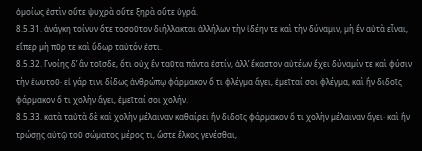ὁµοίως ἐστὶν οὔτε ψυχρὰ οὔτε ξηρὰ οὔτε ὑγρά.
8.5.31. ἀνάγκη τοίνυν ὅτε τοσοῦτον διήλλακται ἀλλήλων τὴν ἰδέην τε καὶ τὴν δύναµιν, µὴ ἓν αὐτὰ εἶναι, εἴπερ µὴ πῦρ τε καὶ ὕδωρ ταὐτόν ἐστι.
8.5.32. Γνοίης δ’ ἂν τοῖσδε, ὅτι οὐχ ἓν ταῦτα πάντα ἐστίν, ἀλλ’ ἕκαστον αὐτέων ἔχει δύναµίν τε καὶ φύσιν τὴν ἑωυτοῦ· εἰ γάρ τινι δίδως ἀνθρώπῳ φάρµακον ὅ τι φλέγµα ἄγει, ἐµεῖταί σοι φλέγµα, καὶ ἢν διδοῖς φάρµακον ὅ τι χολὴν ἄγει, ἐµεῖταί σοι χολήν.
8.5.33. κατὰ ταὐτὰ δὲ καὶ χολὴν µέλαιναν καθαίρει ἢν διδοῖς φάρµακον ὅ τι χολὴν µέλαιναν ἄγει· καὶ ἢν τρώσῃς αὐτῷ τοῦ σώµατος µέρος τι, ὥστε ἕλκος γενέσθαι,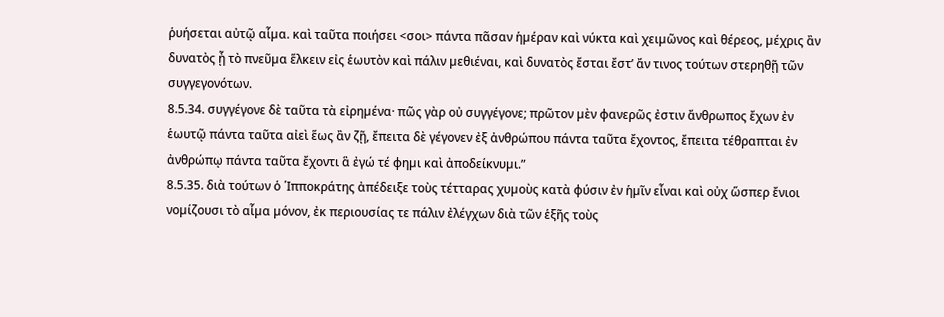ῥυήσεται αὐτῷ αἷµα. καὶ ταῦτα ποιήσει <σοι> πάντα πᾶσαν ἡµέραν καὶ νύκτα καὶ χειµῶνος καὶ θέρεος, µέχρις ἂν δυνατὸς ᾖ τὸ πνεῦµα ἕλκειν εἰς ἑωυτὸν καὶ πάλιν µεθιέναι, καὶ δυνατὸς ἔσται ἔστ’ ἄν τινος τούτων στερηθῇ τῶν συγγεγονότων.
8.5.34. συγγέγονε δὲ ταῦτα τὰ εἰρηµένα· πῶς γὰρ οὐ συγγέγονε; πρῶτον µὲν φανερῶς ἐστιν ἄνθρωπος ἔχων ἐν ἑωυτῷ πάντα ταῦτα αἰεὶ ἕως ἂν ζῇ, ἔπειτα δὲ γέγονεν ἐξ ἀνθρώπου πάντα ταῦτα ἔχοντος, ἔπειτα τέθραπται ἐν ἀνθρώπῳ πάντα ταῦτα ἔχοντι ἃ ἐγώ τέ φηµι καὶ ἀποδείκνυµι.”
8.5.35. διὰ τούτων ὁ ῾Ιπποκράτης ἀπέδειξε τοὺς τέτταρας χυµοὺς κατὰ φύσιν ἐν ἡµῖν εἶναι καὶ οὐχ ὥσπερ ἔνιοι νοµίζουσι τὸ αἷµα µόνον, ἐκ περιουσίας τε πάλιν ἐλέγχων διὰ τῶν ἑξῆς τοὺς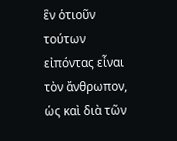ἓν ὁτιοῦν τούτων εἰπόντας εἶναι τὸν ἄνθρωπον, ὡς καὶ διὰ τῶν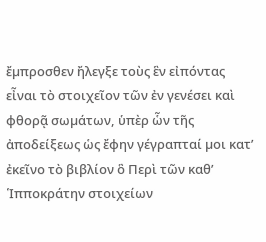ἔµπροσθεν ἤλεγξε τοὺς ἓν εἰπόντας εἶναι τὸ στοιχεῖον τῶν ἐν γενέσει καὶ φθορᾷ σωµάτων, ὑπὲρ ὧν τῆς ἀποδείξεως ὡς ἔφην γέγραπταί µοι κατ’ ἐκεῖνο τὸ βιβλίον ὃ Περὶ τῶν καθ’ ῾Ιπποκράτην στοιχείων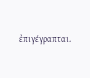ἐπιγέγραπται.